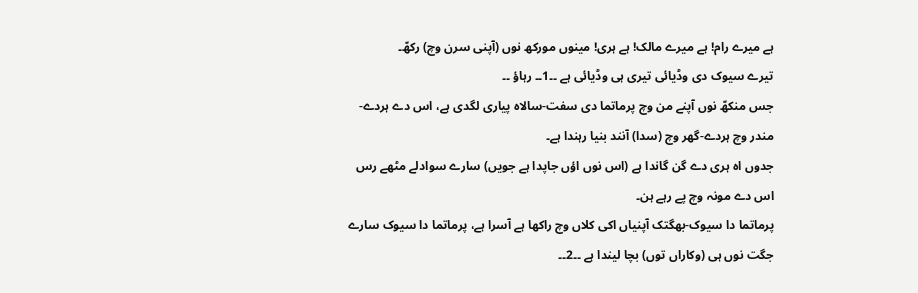ہے میرے رام! ہے میرے مالک! ہے ہری! مینوں مورکھ نوں (آپنی سرن وچ) رکھّ۔
تیرے سیوک دی وڈیائی تیری ہی وڈیائی ہے ۔۔1۔۔ رہاؤ ۔۔
جس منکھّ نوں آپنے من وچ پرماتما دی سفت-سالاہ پیاری لگدی ہے، اس دے ہردے-مندر وچ ہردے-گھر وچ (سدا) آنند بنیا رہندا ہے۔
جدوں اہ ہری دے گن گاندا ہے (اس نوں اؤں جاپدا ہے جویں) سارے سوادلے مٹھے رس اس دے مونہ وچ پے رہے ہن۔
پرماتما دا سیوک-بھگتک آپنیاں اکی کلاں وچ راکھا ہے آسرا ہے، پرماتما دا سیوک سارے جگت نوں ہی (وکاراں توں) بچا لیندا ہے ۔۔2۔۔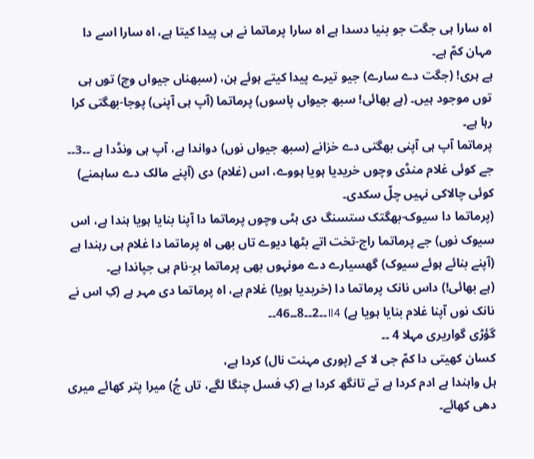اہ سارا ہی جگت جو بنیا دسدا ہے اہ سارا پرماتما نے ہی پیدا کیتا ہے، اہ سارا اسے دا مہان کمّ ہے۔
ہے ہری! (جگت دے سارے) جیو تیرے پیدا کیتے ہوئے ہن، (سبھناں جیواں وچ) توں ہی توں موجود ہیں۔ (ہے بھائی! سبھ جیواں پاسوں) پرماتما (آپ ہی آپنی) پوجا-بھگتی کرا رہا ہے۔
پرماتما آپ ہی آپنی بھگتی دے خزانے (سبھ جیواں نوں) دواندا ہے، آپ ہی ونڈدا ہے ۔۔3۔۔
جے کوئی غلام منڈی وچوں خریدیا ہویا ہووے، اس (غلام) دی (آپنے مالک دے ساہمنے) کوئی چالاکی نہیں چلّ سکدی۔
(پرماتما دا سیوک-بھگتک ستسنگ دی ہٹی وچوں پرماتما دا آپنا بنایا ہویا ہندا ہے، اس سیوک نوں) جے پرماتما راج-تخت اتے بٹھا دیوے تاں بھی اہ پرماتما دا غلام ہی رہندا ہے (آپنے بنائے ہوئے سیوک) گھسیارے دے مونہوں بھی پرماتما ہرِ-نام ہی جپاندا ہے۔
(ہے بھائی!) داس نانک پرماتما دا (خریدیا ہویا) غلام ہے، اہ پرماتما دی مہر ہے (کِ اس نے نانک نوں آپنا غلام بنایا ہویا ہے) ॥4۔۔2۔۔8۔۔46۔۔
گؤڑی گواریری مہلا 4 ۔۔
کسان کھیتی دا کمّ جی لا کے (پوری مہنت نال) کردا ہے،
ہل واہندا ہے ادم کردا ہے تے تانگھ کردا ہے (کِ فسل چنگا لگے، تاں جُ) میرا پتر کھائے میری دھی کھائے۔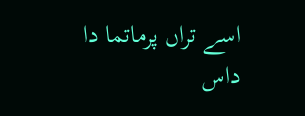اسے تراں پرماتما دا داس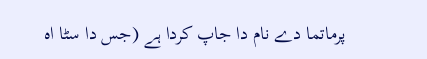پرماتما دے نام دا جاپ کردا ہے (جس دا سٹا اہ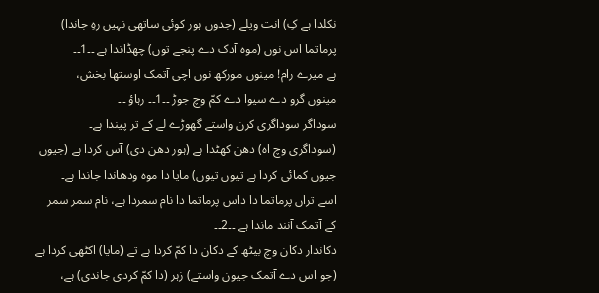نکلدا ہے کِ) انت ویلے (جدوں ہور کوئی ساتھی نہیں رہِ جاندا) پرماتما اس نوں (موہ آدک دے پنجے توں) چھڈاندا ہے ۔۔1۔۔
ہے میرے رام! مینوں مورکھ نوں اچی آتمک اوستھا بخش،
مینوں گرو دے سیوا دے کمّ وچ جوڑ ۔۔1۔۔ رہاؤ ۔۔
سوداگر سوداگری کرن واستے گھوڑے لے کے تر پیندا ہے۔
(سوداگری وچ اہ) دھن کھٹدا ہے (ہور دھن دی) آس کردا ہے (جیوں جیوں کمائی کردا ہے تیوں تیوں) مایا دا موہ ودھاندا جاندا ہے۔
اسے تراں پرماتما دا داس پرماتما دا نام سمردا ہے، نام سمر سمر کے آتمک آنند ماندا ہے ۔۔2۔۔
دکاندار دکان وچ بیٹھ کے دکان دا کمّ کردا ہے تے (مایا) اکٹھی کردا ہے (جو اس دے آتمک جیون واستے) زہر (دا کمّ کردی جاندی) ہے،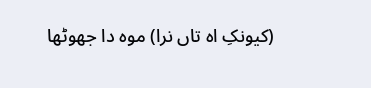(کیونکِ اہ تاں نرا) موہ دا جھوٹھا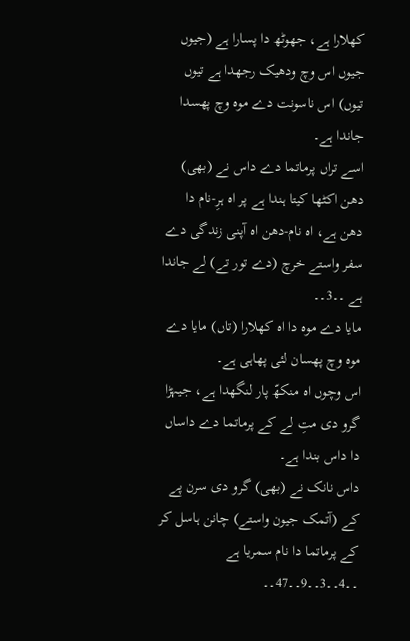کھلارا ہے، جھوٹھ دا پسارا ہے (جیوں جیوں اس وچ ودھیک رجھدا ہے تیوں تیوں) اس ناسونت دے موہ وچ پھسدا جاندا ہے۔
اسے تراں پرماتما دے داس نے (بھی) دھن اکٹھا کیتا ہندا ہے پر اہ ہرِ-نام دا دھن ہے، اہ نام-دھن اہ آپنی زندگی دے سفر واستے خرچ (دے تور تے) لے جاندا ہے ۔۔3۔۔
مایا دے موہ دا اہ کھلارا (تاں) مایا دے موہ وچ پھسان لئی پھاہی ہے۔
اس وچوں اہ منکھّ پار لنگھدا ہے، جیہڑا گرو دی متِ لے کے پرماتما دے داساں دا داس بندا ہے۔
داس نانک نے (بھی) گرو دی سرن پے کے (آتمک جیون واستے) چانن ہاسل کر کے پرماتما دا نام سمریا ہے ۔۔4۔۔3۔۔9۔۔47۔۔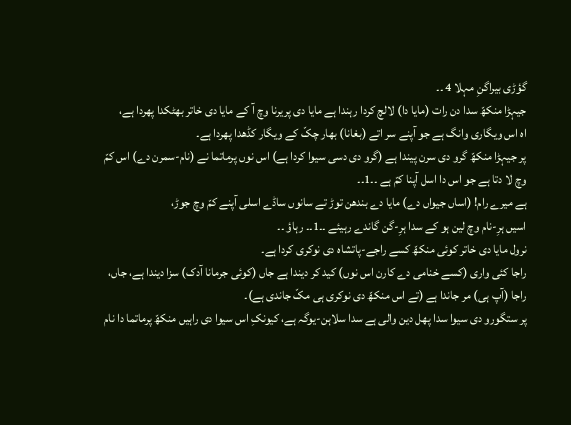گؤڑی بیراگنِ مہلا 4 ۔۔
جیہڑا منکھّ سدا دن رات (مایا دا) لالچ کردا رہندا ہے مایا دی پریرنا وچ آ کے مایا دی خاتر بھٹکدا پھردا ہے،
اہ اس ویگاری وانگ ہے جو آپنے سر اتے (بغانا) بھار چکّ کے ویگار کڈھدا پھردا ہے۔
پر جیہڑا منکھّ گرو دی سرن پیندا ہے (گرو دی دسی سیوا کردا ہے) اس نوں پرماتما نے (نام-سمرن دے) اس کمّ وچ لا دتا ہے جو اس دا اسل آپنا کمّ ہے ۔۔1۔۔
ہے میرے رام! (اساں جیواں دے) مایا دے بندھن توڑ تے سانوں ساڈے اسلی آپنے کمّ وچ جوڑ،
اسیں ہرِ-نام وچ لین ہو کے سدا ہرِ-گن گاندے رہیئے ۔۔1۔۔ رہاؤ ۔۔
نرول مایا دی خاتر کوئی منکھّ کسے راجے-پاتشاہ دی نوکری کردا ہے۔
راجا کئی واری (کسے خنامی دے کارن اس نوں) کید کر دیندا ہے جاں (کوئی جرمانا آدک) سزا دیندا ہے، جاں، راجا (آپ ہی) مر جاندا ہے (تے اس منکھّ دی نوکری ہی مکّ جاندی ہے)۔
پر ستگورو دی سیوا سدا پھل دین والی ہے سدا سلاہن-یوگہ ہے، کیونکِ اس سیوا دی راہیں منکھّ پرماتما دا نام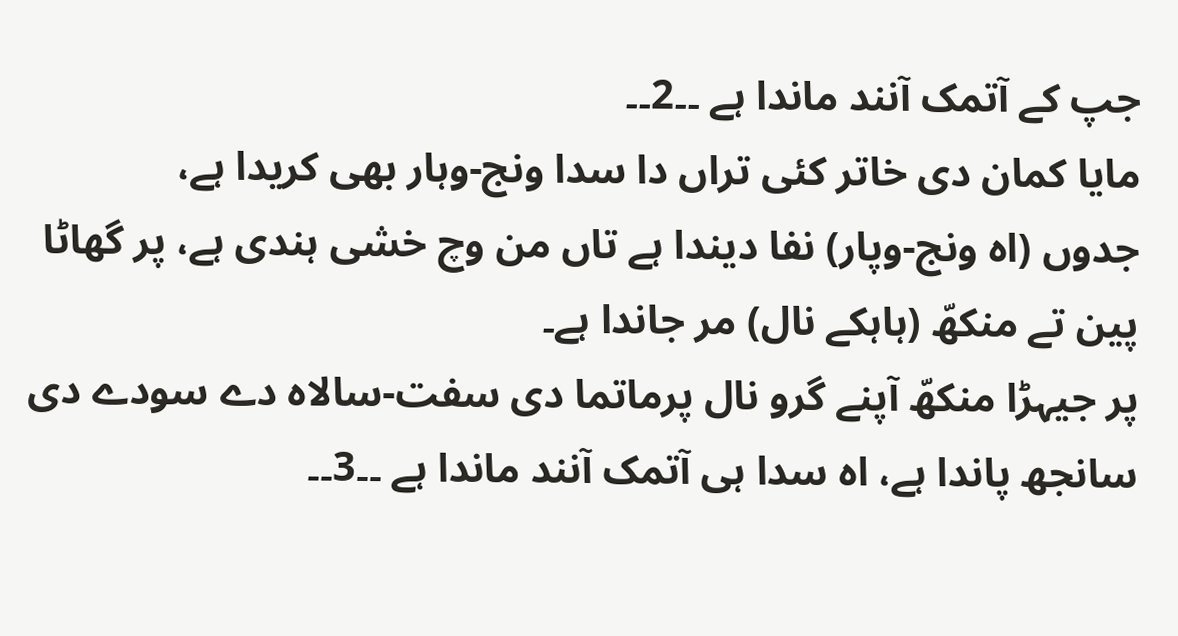جپ کے آتمک آنند ماندا ہے ۔۔2۔۔
مایا کمان دی خاتر کئی تراں دا سدا ونج-وہار بھی کریدا ہے،
جدوں (اہ ونج-وپار) نفا دیندا ہے تاں من وچ خشی ہندی ہے، پر گھاٹا پین تے منکھّ (ہاہکے نال) مر جاندا ہے۔
پر جیہڑا منکھّ آپنے گرو نال پرماتما دی سفت-سالاہ دے سودے دی سانجھ پاندا ہے، اہ سدا ہی آتمک آنند ماندا ہے ۔۔3۔۔